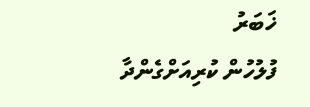ޚަބަރު
ފުލުހުން ކުރިއަށްގެންދާ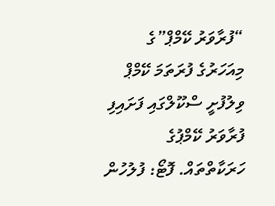“ފުރާވަރު ކޭމްޕް”ގެ މިއަހަރުގެ ފުރަތަމަ ކޭމްޕް ވިލުފުށީ ސްކޫލްގައި ފަށައިފި
ފުރާވަރު ކޭމްޕުގެ ހަރަކާތްތައް. ފޮޓޯ: ފުލުހުން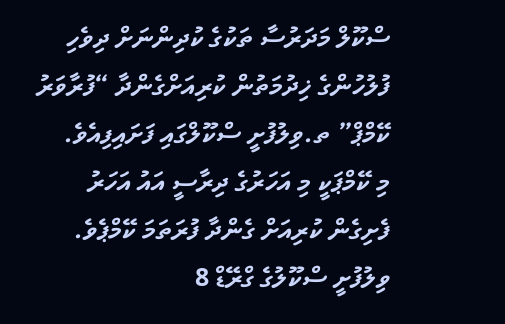ސްކޫލް މަދަރުސާ ތަކުގެ ކުދިންނަށް ދިވެހި ފުލުހުންގެ ޚިދުމަތުން ކުރިއަށްގެންދާ “ފުރާވަރު ކޭމްޕް” ތ.ވިލުފުށީ ސްކޫލްގައި ފަށައިފިއެވެ.
މި ކޭމްޕަކީ މި އަހަރުގެ ދިރާސީ އައު އަހަރު ފެށިގެން ކުރިއަށް ގެންދާ ފުރަތަމަ ކޭމްޕެވެ. ވިލުފުށީ ސްކޫލުގެ ގްރޭޑް 8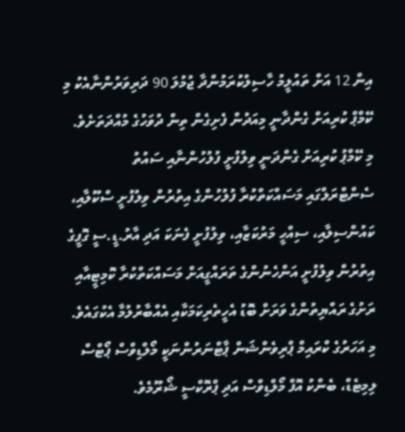އިން 12 އަށް ތައުލީމު ހާސިލުކުރަމުންދާ ޖުމުލަ 90 ދަރިވަރުންނާއެކު މި ކޭމްޕް ކުރިއަށް ގެންދާނީ މިއަދުން ފެށިގެން ތިން ދުވަހުގެ މުއްދަތަށެވެ.
މި ކޭމްޕު ކުރިއަށް ގެންދަނީ ވިލުފުށީ ފުލުހުންނާއި ސައުތު ސެންޓްރަލްގައި މަސައްކަތްކުރާ ފުލުހުންގެ އިތުރުން ވިލުފުށީ ސްކޫލާއި، ކައުންސިލާއި، ސިއްހީ މަރުކަޒާއި، ވިލުފުށީ ފެނަކަ އަދި އާރު.ޑީ.ސީ ގޮފީގެ އިތުރުން ވިލުފުށީ އަންހެނުންގެ ތަރައްގީއަށް މަސައްކަތްކުރާ ކޮމިޓީއާއި ރަށުގެ ރައްޔިތުންގެ ވަރަށް ބޮޑު އެހީތެރިކަމަކާއި އެއްބާރުލުމާ އެކުގައެވެ.
މި އަހަރުގެ ކްރައިމް ޕްރިވެންޝަން ޕާޓްނަރުންނަކީ މޯލްޑިވްސް ޕޯޓްސް ލިމިޓެޑް، ބެންކު އޮފް މޯލްޑިވްސް އަދި ޕްރޮކްސީ ޝޯރޫމެވެ.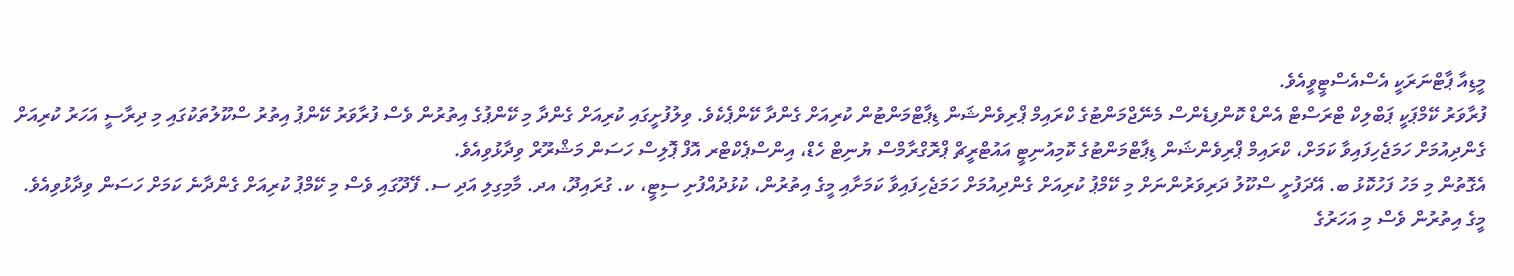މީޑިއާ ޕާޓްނަރަކީ އެސްއެސްޓީވީއެވެ.
ފުރާވަރު ކޭމްޕަކީ ޕަބްލިކް ޓްރަސްޓް އެންޑް ކޮންފިޑެންސް މެނޭޖްމަންޓުގެ ކްރައިމް ޕްރިވެންޝަން ޑިޕާޓްމަންޓުން ކުރިއަށް ގެންދާ ކޭންޕެކެވެ. ވިލުފުށީގައި ކުރިއަށް ގެންދާ މި ކޭންޕުގެ އިތުރުން ވެސް ފުރާވަރު ކޭންޕު އިތުރު ސްކޫލުތަކުގައި މި ދިރާސީ އަހަރު ކުރިއަށް ގެންދިއުމަށް ހަމަޖެހިފައިވާ ކަމަށް، ކްރައިމް ޕްރިވެންޝަން ޑިޕާޓްމަންޓުގެ ކޮމިއުނިޓީ އައުޓްރީޗް ޕްރޮގްރާމްސް ޔުނިޓް ހެޑް، އިންސްޕެކްޓްރ އޮފް ޕޮލިސް ހަސަން މަޝްރޫރް ވިދާޅުވިއެވެ.
އެގޮތުން މި މަހު ފަހުކޮޅު ބ. އޭދަފުށީ ސްކޫލު ދަރިވަރުންނަށް މި ކޭމްޕު ކުރިއަށް ގެންދިއުމަށް ހަމަޖެހިފައިވާ ކަމަށާއި މީގެ އިތުރުން، ކުޅުދުއްފުށި ސިޓީ، ކ. ގުރައިދޫ، އދ. މާމިގިލި އަދި ސ. ފޭދޫގައި ވެސް މި ކޭމްޕު ކުރިއަށް ގެންދާނެ ކަމަށް ހަސަން ވިދާޅުވިއެވެ.
މީގެ އިތުރުން ވެސް މި އަހަރުގެ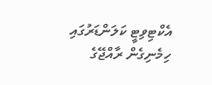އެކްޓިވިޓީ ކަލަންޑަރުގައި ހިމެނިގެން ރާއްޖޭގެ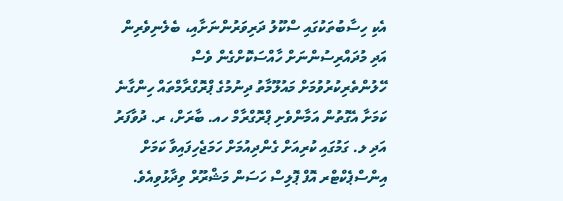އެކި ހިސާބުތަކުގައި ސްކޫލު ދަރިވަރުންނަށާއި، ބެލެނިވެރިން އަދި މުދައްރިސުންނަށް ހާއްސަކޮށްގެން ވެސް ހޭލުންތެރިކުރުވުމަށް މައުލޫމާތު ދިނުމުގެ ޕްރޮގްރާމްތައް ހިންގާނެ ކަމަށާ އެގޮތުން އަމާންވެށި ޕްރޮގްރާމް ހއ. ބާރަށް، ރ. ދުވާފަރު އަދި ލ. ގަމުގައި ކުރިއަށް ގެންދިއުމަށް ހަމަޖެހިފައިވާ ކަމަށް އިންސްޕެކްޓްރ އޮފް ޕޮލިސް ހަސަން މަޝްރޫރް ވިދާޅުވިއެވެ.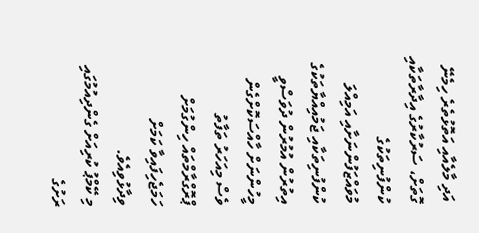އަދި މާލެއާއި އަތޮޅުތެރެ ހިމެނޭ ގޮތަށް، ސަރުކާރުގެ އިދާރާތަކާއި ކުންފުނިތަކުގެ މުވައްޒަފުންނަށާއި އަމިއްލަ ކުންފުނިތަކާއި ޖަމުއިއްޔާތަކުގެ އިތުރުން އުމުރުން ދުވަސްވީ މީހުންނަށް ހާއްސަކޮށްގެން ވެސް މިއަހަރު ތަފާތު ޕްރޮގްރާމްތައް ހިންގުމަށް ހަމަޖެހިފައިވާ ކަމަށް ވިދާޅުވިއެވެ.
މި ކޭމްޕު ކުރިއަށް ގެންދިއުމުގައި ރަށުގެ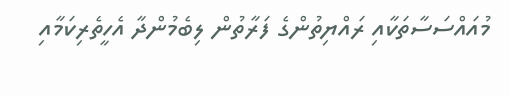މުއައްސަސާތަކާއި ރައްޔިތުންގެ ފަރާތުން ލިބެމުންދާ އެހީތެރިކަމާއި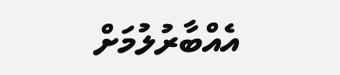އެއްބާރުލުމަށް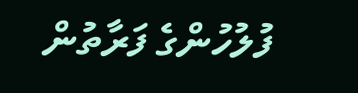ފުލުހުންގެ ފަރާތުން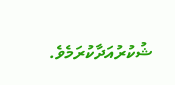ޝުކުރުއަދާކުރަމެވެ.